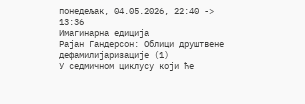понедељак, 04.05.2026, 22:40 -> 13:36
Имагинарна едиција
Рајан Гандерсон: Облици друштвене дефамилијаризације (1)
У седмичном циклусу који ће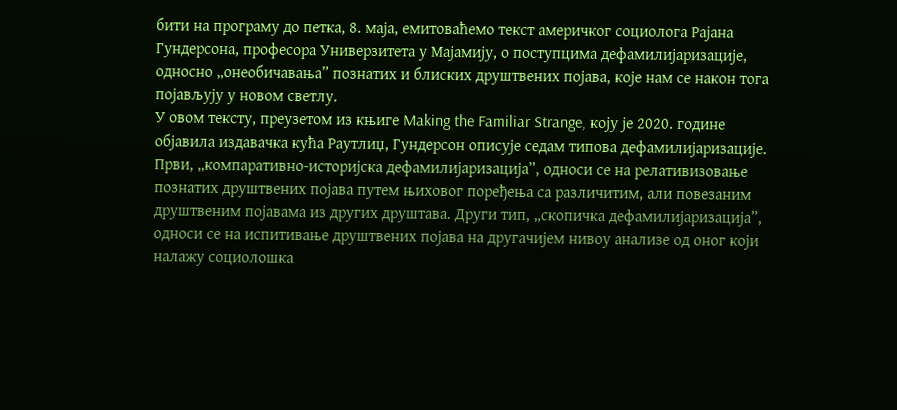бити на програму до петка, 8. маја, емитоваћемо текст америчког социолога Рајана Гундерсона, професора Универзитета у Мајамију, о поступцима дефамилијаризације, односно „онеобичавања” познатих и блиских друштвених појава, које нам се након тога појављују у новом светлу.
У овом тексту, преузетом из књиге Making the Familiar Strange, коју је 2020. године објавила издавачка кућа Раутлиџ, Гундерсон описује седам типова дефамилијаризације. Први, „компаративно-историјска дефамилијаризација”, односи се на релативизовање познатих друштвених појава путем њиховог поређења са различитим, али повезаним друштвеним појавама из других друштава. Други тип, „скопичка дефамилијаризација”, односи се на испитивање друштвених појава на другачијем нивоу анализе од оног који налажу социолошка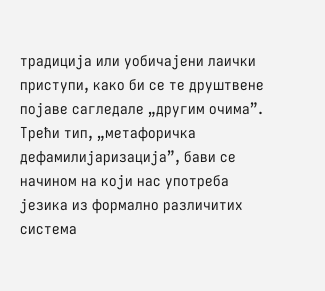традиција или уобичајени лаички приступи, како би се те друштвене појаве сагледале „другим очима”. Трећи тип, „метафоричка дефамилијаризација”, бави се начином на који нас употреба језика из формално различитих система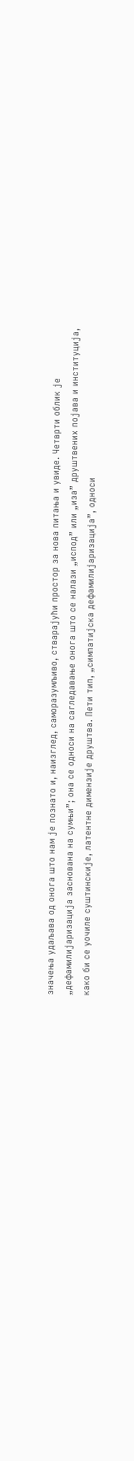значења удаљава од онога што нам је познато и, наизглед, саморазумљиво, стварајући простор за нова питања и увиде. Четврти облик је „дефамилијаризација заснована на сумњи”; она се односи на сагледавање онога што се налази „испод” или „иза” друштвених појава и институција, како би се уочиле суштинскије, латентне димензије друштва. Пети тип, „симпатијска дефамилијаризација”, односи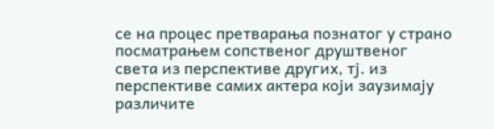се на процес претварања познатог у страно посматрањем сопственог друштвеног света из перспективе других, тј. из перспективе самих актера који заузимају различите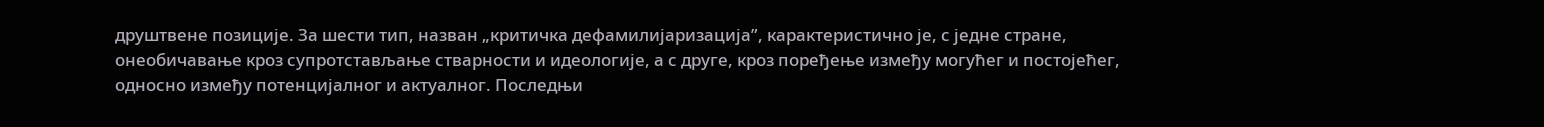друштвене позиције. За шести тип, назван „критичка дефамилијаризација”, карактеристично је, с једне стране, онеобичавање кроз супротстављање стварности и идеологије, а с друге, кроз поређење између могућег и постојећег, односно између потенцијалног и актуалног. Последњи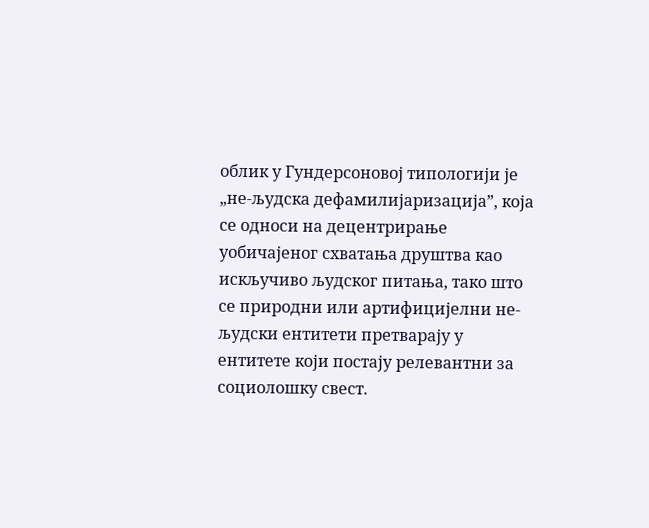облик у Гундерсоновој типологији је „не-људска дефамилијаризација”, која се односи на децентрирање уобичајеног схватања друштва као искључиво људског питања, тако што се природни или артифицијелни не-људски ентитети претварају у ентитете који постају релевантни за социолошку свест.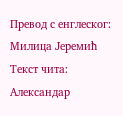Превод с енглеског: Милица Јеремић
Текст чита: Александар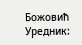Божовић
Уредник: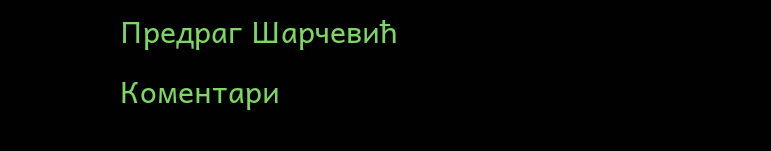Предраг Шарчевић
Коментари